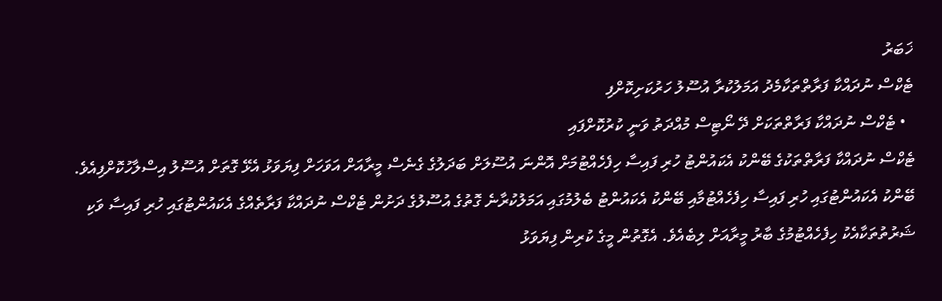ޚަބަރު
ޓެކްސް ނުދައްކާ ފަރާތްތަކާމެދު އަމަލުކުރާ އުސޫލު ހަރުކަށިކޮށްފި
  • ޓެކްސް ނުދައްކާ ފަރާތްތަކަށް ދޭ ނޯޓިސް މުއްދަތު ވަނީ ކުރުކޮށްފައި
ޓެކްސް ނުދައްކާ ފަރާތްތަކުގެ ބޭންކު އެކައުންޓު ހުރި ފައިސާ ހިފެހެއްޓުމަށް އޮންނަ އުސޫލަށް ބަދަލުގެ ގެނެސް މީރާއަށް އަވަހަށް ފިޔަވަޅު އެޅޭ ގޮތަށް އުސޫލު އިސްލާހުކޮށްފިއެވެ.
ބޭންކު އެކައުންޓުގައި ހުރި ފައިސާ ހިފެހެއްޓުމާއި ބޭންކު އެކައުންޓު ބެލުމުގައި އަމަލުކުރާނެ ގޮތުގެ އުސޫލުގެ ދަށުން ޓެކްސް ނުދައްކާ ފަރާތެއްގެ އެކައުންޓުގައި ހުރި ފައިސާ ވަކި ޝަރުތުތަކާއެކު ހިފެހެއްޓުމުގެ ބާރު މީރާއަށް ލިބެއެވެ. އެގޮތުން މީގެ ކުރިން ފިޔަވަޅު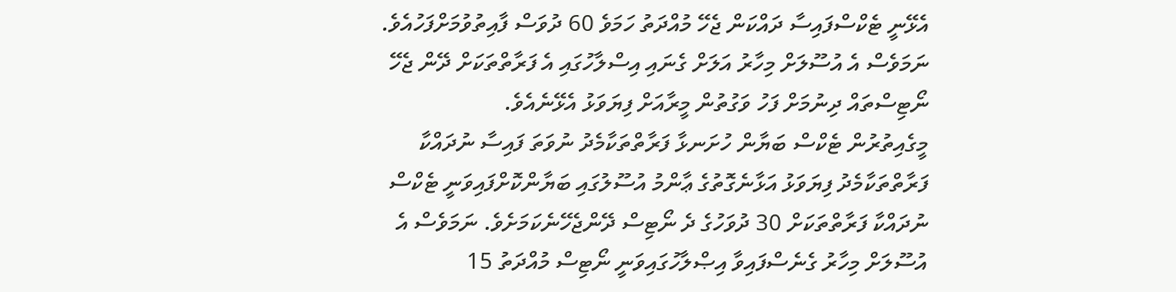އެޅޭނީ ޓެކްސްފައިސާ ދައްކަން ޖެހޭ މުއްދަތު ހަމަވެ 60 ދުވަސް ފާއިތުވުމަށްފަހުއެވެ. ނަމަވެސް އެ އުސޫލަށް މިހާރު އަލަށް ގެނައި އިސްލާހުގައި އެ ފަރާތްތަކަށް ދޭން ޖެހޭ ނޯޓިސްތައް ދިނުމަށް ފަހު ވަގުތުން މީރާއަށް ފިޔަވަޅު އެޅޭނެއެވެ.
މީގެއިތުރުން ޓެކްސް ބަޔާން ހުށަނޅާ ފަރާތްތަކާމެދު ނުވަތަ ފައިސާ ނުދައްކާ ފަރާތްތަކާމެދު ފިޔަވަޅު އަޅާނެގޮތުގެ ޢާންމު އުސޫލުގައި ބަޔާންކޮށްފައިވަނީ ޓެކްސް ނުދައްކާ ފަރާތްތަކަށް 30 ދުވަހުގެ ދެ ނޯޓިސް ދޭންޖެހޭނެކަމަށެވެ. ނަމަވެސް އެ އުސޫލަށް މިހާރު ގެނެސްފައިވާ އިޞްލާހުގައިވަނީ ނޯޓިސް މުއްދަތު 15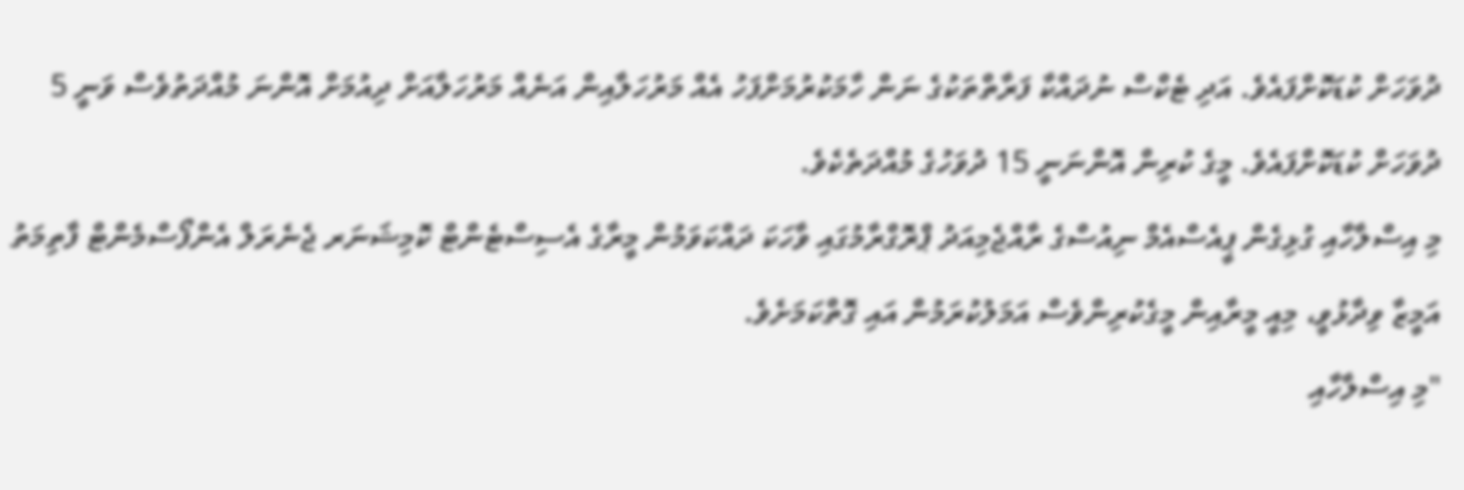ދުވަހަށް ކުޑަކޮށްފައެވެ. އަދި ޓެކްސް ނުދައްކާ ފަރާތްތަކުގެ ނަން ހާމަކުރުމަށްފަހު އެއް މަރުހަލާއިން އަނެއް މަރުހަލާއަށް ދިއުމަށް އޮންނަ މުއްދަތުވެސް ވަނީ 5 ދުވަހަށް ކުޑަކޮށްފައެވެ. މީގެ ކުރިން އޮންނަނީ 15 ދުވަހުގެ މުއްދަތެކެވެ.
މި އިސްލާހާއި ގުޅިގެން ޕީއެސްއެމް ނިއުސްގެ ރާއްޖެމިއަދު ޕްރޮގްރާމުގައި ވާހަކަ ދައްކަވަމުން މީރާގެ އެސިސްޓެންޓް ކޮމިޝަނަރ ޖެނެރަލް އެންފޯސްމެންޓް ފާތިމަތު އަމީޒާ ވިދާޅުވީ، މިއީ މީރާއިން މީގެކުރިންވެސް އަމަލުކުރަމުން އައި ގޮތްކަމަށެވެ.
"މި އިސްލާހާއި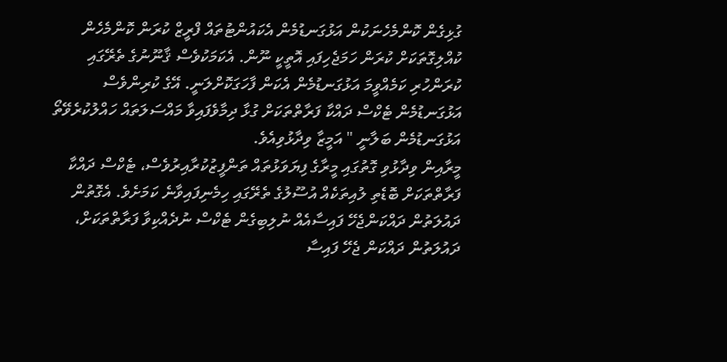ގުޅިގެން ކޮންމެހެނަކުން އަޅުގަނޑުމެން އެކައުންޓުތައް ފްރީޒް ކުރަން ކޮންމެހެން ކުއްލިގޮތަކަށް ކުރަން ހަމަޖެހިފައި އޮތީކީ ނޫން. އެކަމަކުވެސް ޤާނޫނުގެ ތެރޭގައި ކުރަންހުރި ކަމެއްވީމަ އަޅުގަނޑުމެން އެކަން ފާހަގަކޮށްލަނީ. އޭގެ ކުރިންވެސް އަޅުގަނޑުމެން ޓެކްސް ދައްކާ ފަރާތްތަކަށް ގުޅާ ދިމާވެފައިވާ މައްސަލަތައް ހައްލުކުރެވޭތޯ އަޅުގަނޑުމެން ބަލާނީ " އަމީޒާ ވިދާޅުވިއެވެ.
މީރާއިން ވިދާޅުވި ގޮތުގައި މީރާގެ ފިޔަވަޅުތައް ތަންފީޒުކުރާއިރުވެސް، ޓެކްސް ދައްކާ ފަރާތްތަކަށް ބޮޑެތި ލުއިތަކެއް އުސޫލުގެ ތެރޭގައި ހިމެނިފައިވާނެ ކަމަށެވެ. އެގޮތުން ދައުލަތުން ދައްކަންޖެހޭ ފައިސާއެއް ނުލިބިގެން ޓެކްސް ނުދެއްކިވާ ފަރާތްތަކަށް، ދައުލަތުން ދައްކަން ޖެހޭ ފައިސާ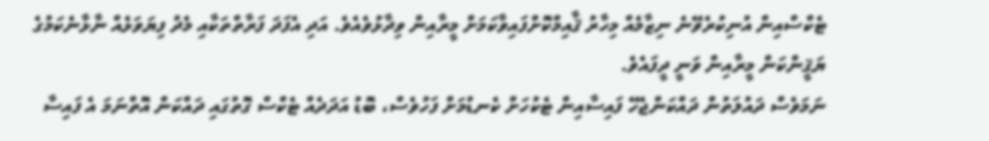ޓެކްސްއިން އުނިކުރެވޭނެ ނިޒާމެއް މިހާރު ޤާއިމްކޮށްފައިވާކަމަށް މީރާއިން ވިދާޅުވެއެވެ. އަދި އެފަދަ ފަރާތްތަކާއި މެދު ފިޔަވަޅެއް ނާޅާނެކަމުގެ ޔަޤީންކަން މީރާއިން ވަނީ ދީފައެވެ.
ނަމަވެސް ދައުލަތުން ދައްކަންޖެހޭ ފައިސާއިން ޓެކުހަށް ކެނޑުމަށް ފަހުވެސް، ބޮޑު އަދަދެއް ޓެކްސް ގޮތުގައި ދައްކަން އޮތްނަމަ އެ ފައިސާ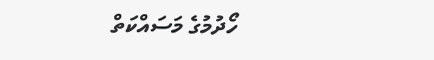ހޯދުމުގެ މަސައްކަތް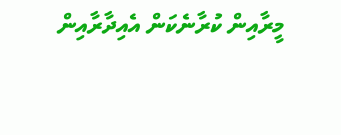މީރާއިން ކުރާނެކަން އެއިދާރާއިން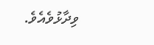ވިދާޅުވެއެވެ.